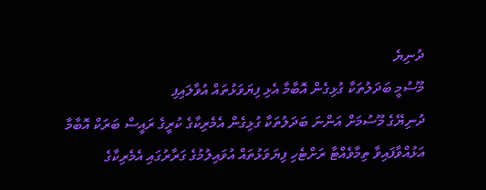ދުނިޔެ
މޫސުމީ ބަދަލުތަކާ ގުޅިގެން އޮބާމާ އެޅި ފިޔަވަޅުތައް އުވާލައިފި
ދުނިޔޭގެ މޫސުމަށް އަންނަ ބަދަލުތަކާ ގުޅިގެން އެމެރިކާގެ ކުރީގެ ރައީސް ބަރަކް އޮބާމާ އަޅުއްވާފައިވާ ތިމާވެއްޓާ ރަށްޓެހި ފިޔަވަޅުތައް އުވައިލުމުގެ ގަރާރުގައި އެމެރިކާގެ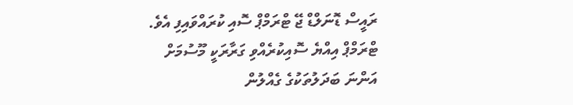ރައީސް ޑޮނަލްޑް ޖޭ ޓްރަމްޕް ސޮއި ކުރައްވައިފި އެވެ.
ޓްރަމްޕް އިއްޔެ ސޮއިކުރެއްވި ގަރާރަކީ މޫސުމަށް އަންނަ ބަދަލުތަކުގެ ގެއްލުން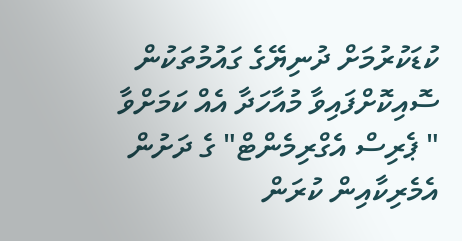ކުޑަކުރުމަށް ދުނިޔޭގެ ގައުމުތަކުން ސޮއިކޮށްފައިވާ މުއާހަދާ އެއް ކަމަށްވާ " ޕެރިސް އެގްރިމެންޓް" ގެ ދަށުން އެމެރިކާއިން ކުރަން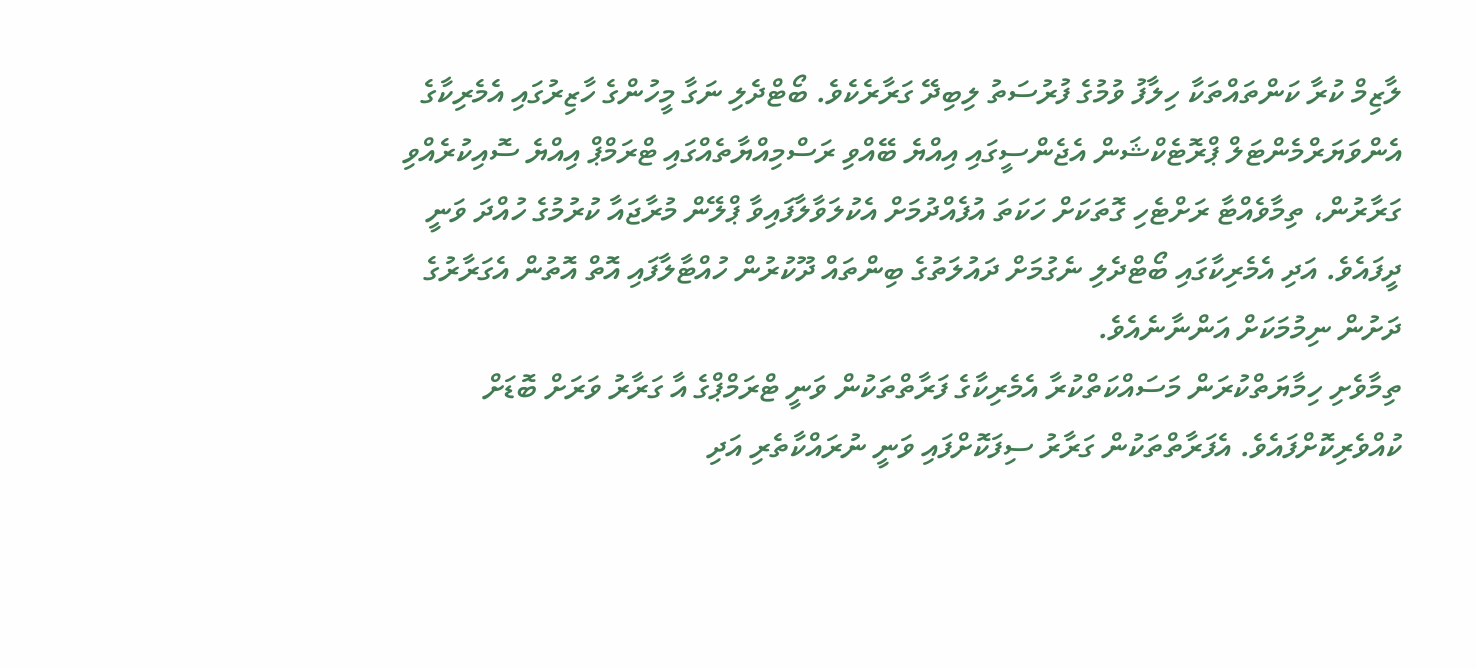ލާޒިމް ކުރާ ކަންތައްތަކާ ހިލާފު ވުމުގެ ފުރުސަތު ލިބިދޭ ގަރާރެކެވެ. ބޯޓްދެލި ނަގާ މީހުންގެ ހާޒިރުގައި އެމެރިކާގެ އެންވަޔަރްމެންޓަލް ޕްރޮޓެކްޝަން އެޖެންސީގައި އިއްޔެ ބޭއްވި ރަސްމިއްޔާތެއްގައި ޓްރަމްޕް އިއްޔެ ސޮއިކުރެއްވި ގަރާރުން، ތިމާވެއްޓާ ރަށްޓެހި ގޮތަކަށް ހަކަތަ އުފެއްދުމަށް އެކުލަވާލާފައިވާ ޕްލޭން މުރާޖައާ ކުރުމުގެ ހުއްދަ ވަނީ ދީފައެވެ. އަދި އެމެރިކާގައި ބޯޓްދެލި ނެގުމަށް ދައުލަތުގެ ބިންތައް ދޫކުރުން ހުއްޓާލާފައި އޮތް އޮތުން އެގަރާރުގެ ދަށުން ނިމުމަކަށް އަންނާނެއެވެ.
ތިމާވެށި ހިމާޔަތްކުރަން މަސައްކަތްކުރާ އެމެރިކާގެ ފަރާތްތަކުން ވަނީ ޓްރަމްޕްގެ އާ ގަރާރު ވަރަށް ބޮޑަށް ކުއްވެރިކޮށްފައެވެ. އެފަރާތްތަކުން ގަރާރު ސިފަކޮށްފައި ވަނީ ނުރައްކާތެރި އަދި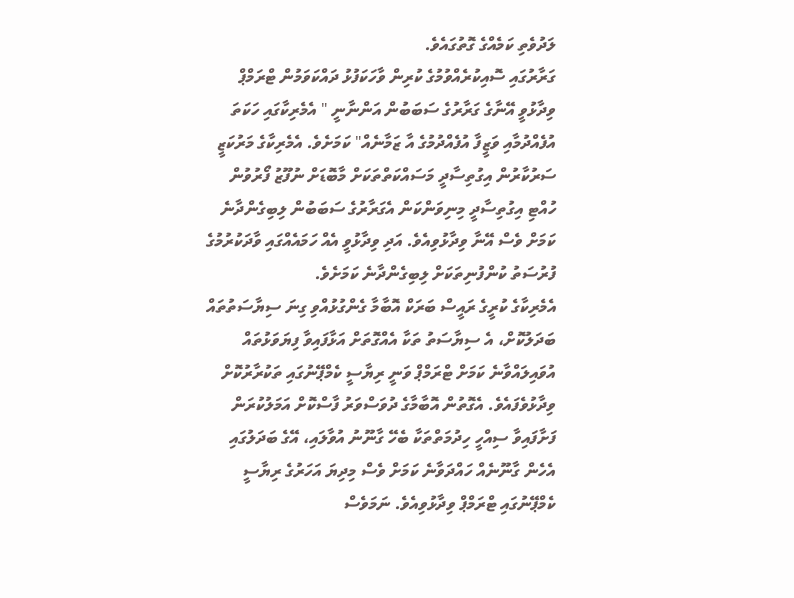ލަދުވެތި ކަމެއްގެ ގޮތުގައެވެ.
ގަރާރުގައި ސޮއިކުރެއްވުމުގެ ކުރިން ވާހަކަފުޅު ދައްކަވަމުން ޓްރަމްޕް ވިދާޅުވީ އޭނާގެ ގަރާރުގެ ސަބަބުން އަންނާނީ " އެމެރިކާގައި ހަކަތަ އުފެއްދުމާއި ވަޒީފާ އުފެއްދުމުގެ އާ ޒަމާނެއް" ކަމަށެވެ. އެމެރިކާގެ މަރުކަޒީ ސަރުކާރުން އިގުތިސާދީ މަސައްކަތްތަކަށް މާބޮޑަށް ނުފޫޒު ފޯރުވުން ހުއްޓި އިގުތިސާދީ މިނިވަންކަން އެގަރާރުގެ ސަބަބުން ލިބިގެންދާނެ ކަމަށް ވެސް އޭނާ ވިދާޅުވިއެވެ. އަދި ވިދާޅުވީ އެއް ހަމައެއްގައި ވާދަކުރުމުގެ ފުރުސަތު ކުންފުނިތަކަށް ލިބިގެންދާނެ ކަމަށެވެ.
އެމެރިކާގެ ކުރީގެ ރައީސް ބަރަކް އޮބާމާ ގެންގުޅުއްވި ގިނަ ސިޔާސަތުތައް ބަދަލުކޮށް، އެ ސިޔާސަތު ތަކާ އެއްގޮތަށް އަޅާފައިވާ ފިޔަވަޅުތައް އުވައިލައްވާނެ ކަމަށް ޓްރަމްޕް ވަނީ ރިޔާސީ ކެމްޕޭނުގައި ތަކުރާރުކޮށް ވިދާޅުވެފައެވެ. އެގޮތުން އޮބާމާގެ ދުވަސްވަރު ފާސްކޮށް އަމަލުކުރަން ފަށާފައިވާ ސިއްހީ ހިދުމަތްތަކާ ބެހޭ ގާނޫނު އުވާލައި، އޭގެ ބަދަލުގައި އެހެން ގާނޫނެއް ހައްދަވާނެ ކަމަށް ވެސް މިދިޔަ އަހަރުގެ ރިޔާސީ ކެމްޕޭނުގައި ޓްރަމްޕް ވިދާޅުވިއެވެ. ނަމަވެސް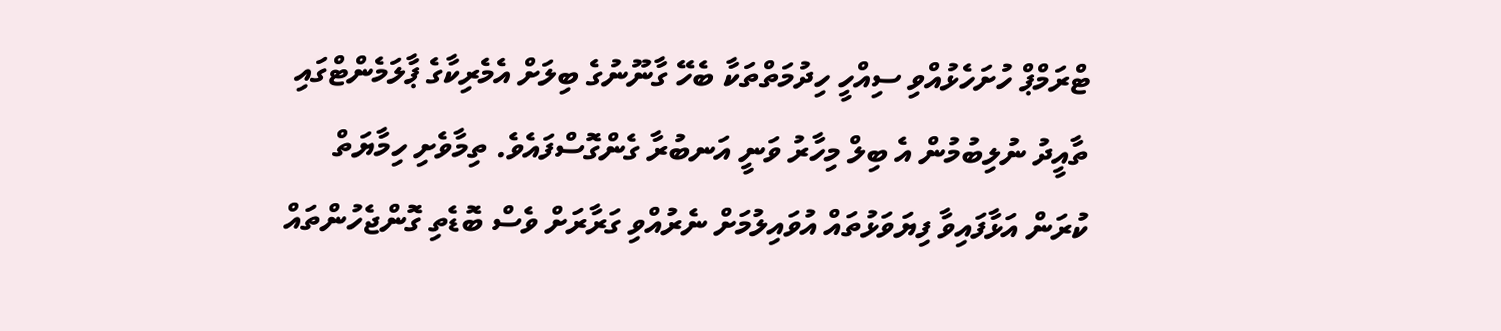ޓްރަމްޕް ހުށަހެޅުއްވި ސިއްހީ ހިދުމަތްތަކާ ބެހޭ ގާނޫނުގެ ބިލަށް އެމެރިކާގެ ޕާލަމެންޓްގައި ތާއީދު ނުލިބުމުން އެ ބިލް މިހާރު ވަނީ އަނބުރާ ގެންގޮސްފައެވެ. ތިމާވެށި ހިމާޔަތް ކުރަން އަޅާފައިވާ ފިޔަވަޅުތައް އުވައިލުމަށް ނެރުއްވި ގަރާރަށް ވެސް ބޮޑެތި ގޮންޖެހުންތައް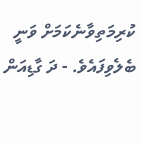ކުރިމަތިވާނެކަމަށް ވަނީ ބެލެވިފައެވެ. - ދަ ގާޑިއަން